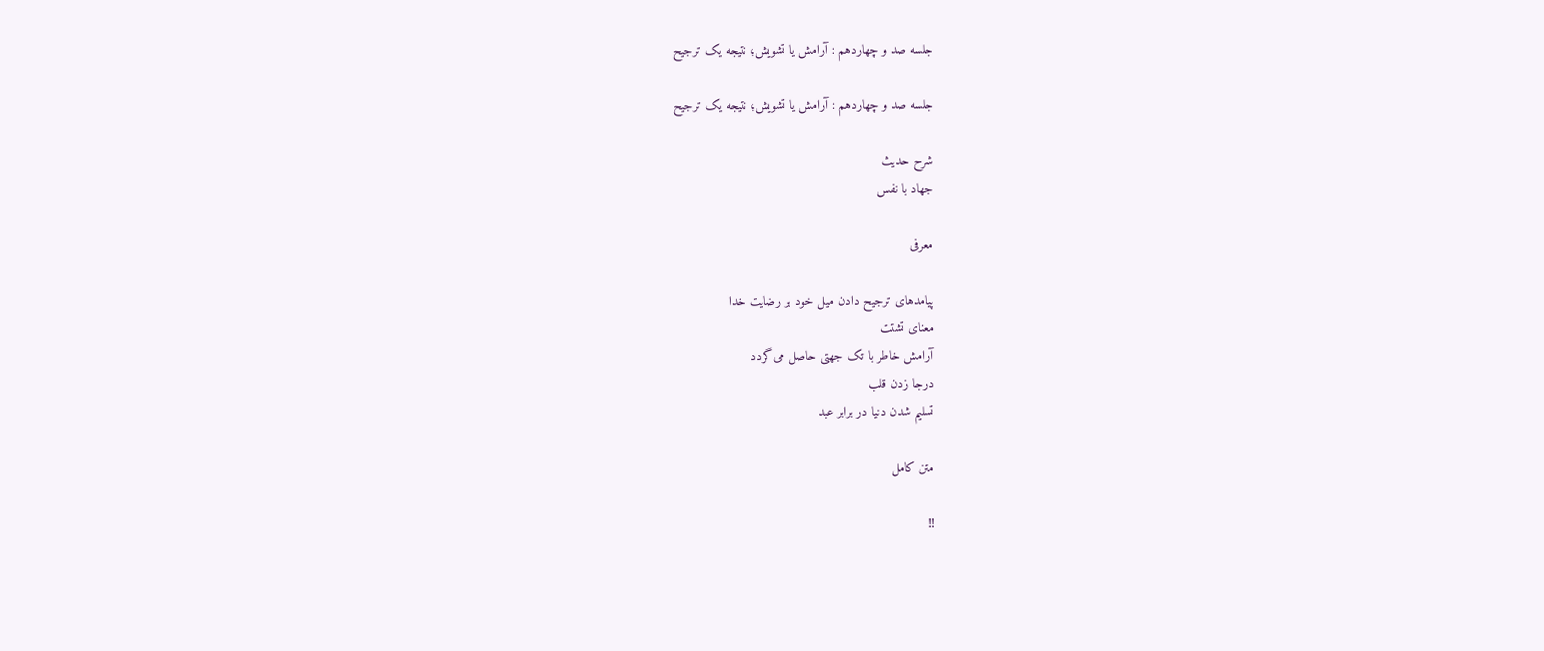جلسه صد و چهاردهم : آرامش یا تشویش؛ نتیجه یک ترجیح

جلسه صد و چهاردهم : آرامش یا تشویش؛ نتیجه یک ترجیح

شرح حدیث
جهاد با نفس

معرفی

پیامدهای ترجیح دادن میل خود بر رضایت خدا
معنای تشتت
آرامش خاطر با تک جهتی حاصل می‌گردد
درجا زدن قلب
تسلیم شدن دنیا در برابر عبد

متن کامل

‼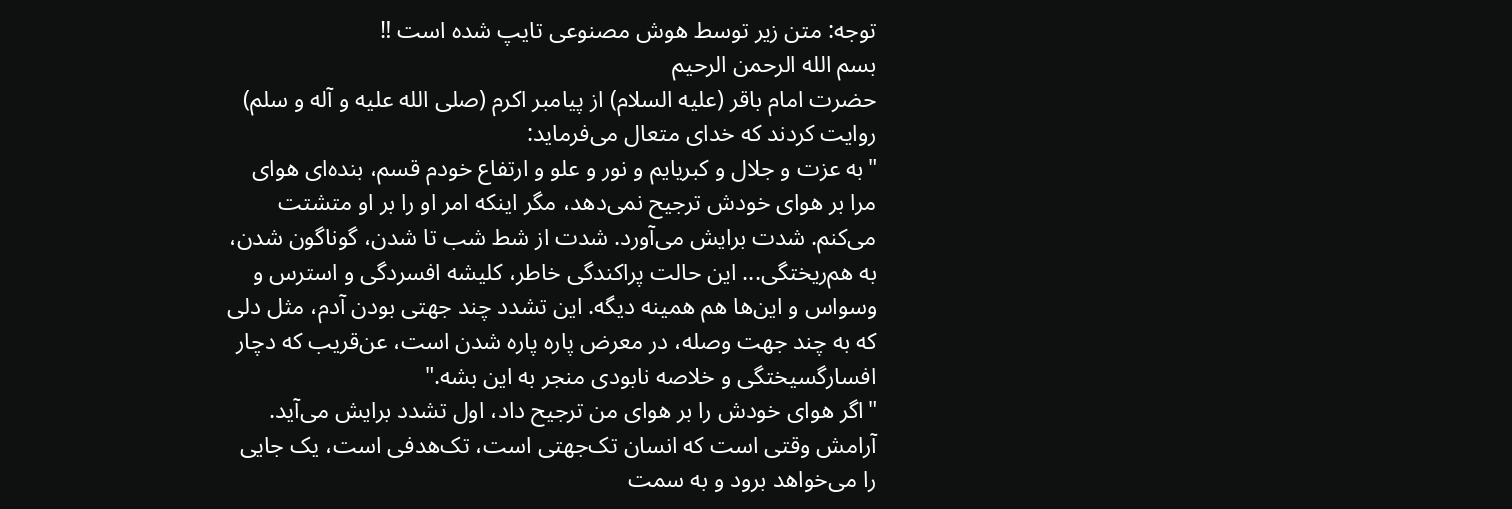توجه: متن زیر توسط هوش مصنوعی تایپ شده است ‼
بسم الله الرحمن الرحیم
حضرت امام باقر (علیه السلام) از پیامبر اکرم (صلی الله علیه و آله و سلم) روایت کردند که خدای متعال می‌فرماید:
"به عزت و جلال و کبریایم و نور و علو و ارتفاع خودم قسم، بنده‌ای هوای مرا بر هوای خودش ترجیح نمی‌دهد، مگر اینکه امر او را بر او متشتت می‌کنم. شدت برایش می‌آورد. شدت از شط شب تا شدن، گوناگون شدن، به هم‌ریختگی... این حالت پراکندگی خاطر، کلیشه افسردگی و استرس و وسواس و این‌ها هم همینه دیگه. این تشدد چند جهتی بودن آدم، مثل دلی که به چند جهت وصله، در معرض پاره پاره شدن است، عن‌قریب که دچار افسارگسیختگی و خلاصه نابودی منجر به این بشه."
"اگر هوای خودش را بر هوای من ترجیح داد، اول تشدد برایش می‌آید. آرامش وقتی است که انسان تک‌جهتی است، تک‌هدفی است، یک جایی را می‌خواهد برود و به سمت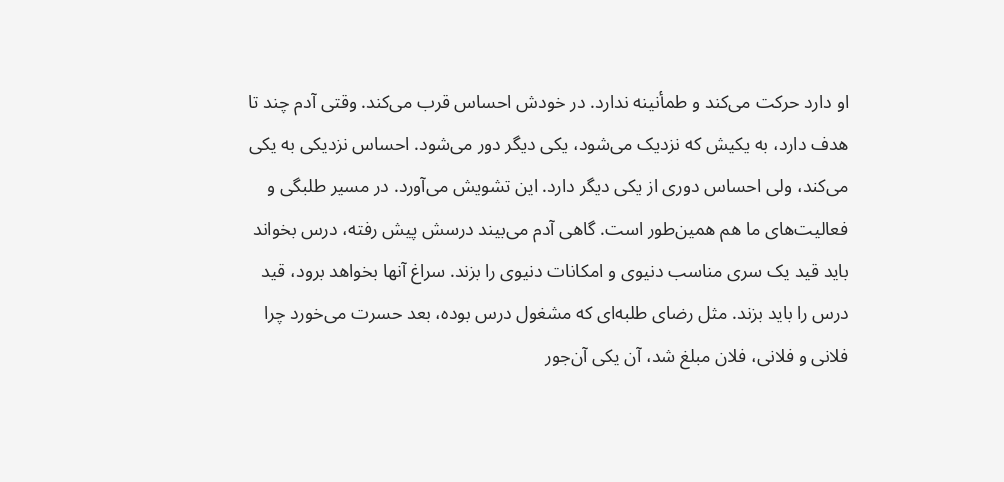او دارد حرکت می‌کند و طمأنینه ندارد. در خودش احساس قرب می‌کند. وقتی آدم چند تا هدف دارد، به یکیش که نزدیک می‌شود، یکی دیگر دور می‌شود. احساس نزدیکی به یکی می‌کند، ولی احساس دوری از یکی دیگر دارد. این تشویش می‌آورد. در مسیر طلبگی و فعالیت‌های ما هم همین‌طور است. گاهی آدم می‌بیند درسش پیش رفته، درس بخواند باید قید یک سری مناسب دنیوی و امکانات دنیوی را بزند. سراغ آنها بخواهد برود، قید درس را باید بزند. مثل رضای طلبه‌ای که مشغول درس بوده، بعد حسرت می‌خورد چرا فلانی و فلانی، فلان مبلغ شد، آن یکی آن‌جور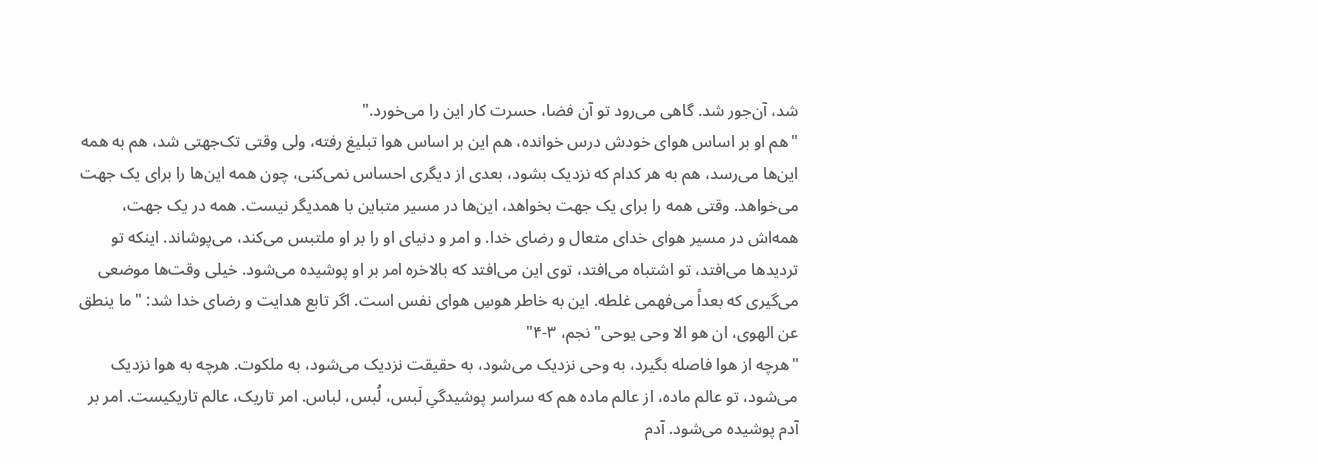شد، آن‌جور شد. گاهی می‌رود تو آن فضا، حسرت کار این را می‌خورد."
"هم او بر اساس هوای خودش درس خوانده، هم این بر اساس هوا تبلیغ رفته، ولی وقتی تک‌جهتی شد، هم به همه این‌ها می‌رسد، هم به هر کدام که نزدیک بشود، بعدی از دیگری احساس نمی‌کنی، چون همه این‌ها را برای یک جهت می‌خواهد. وقتی همه را برای یک جهت بخواهد، این‌ها در مسیر متباین با همدیگر نیست. همه در یک جهت، همه‌اش در مسیر هوای خدای متعال و رضای خدا. و امر و دنیای او را بر او ملتبس می‌کند، می‌پوشاند. اینکه تو تردیدها می‌افتد، تو اشتباه می‌افتد، توی این می‌افتد که بالاخره امر بر او پوشیده می‌شود. خیلی وقت‌ها موضعی می‌گیری که بعداً می‌فهمی غلطه. این به خاطر هوسِ هوای نفس است. اگر تابع هدایت و رضای خدا شد: "ما ینطق عن الهوی، ان هو الا وحی یوحی" نجم، ۳-۴"
"هرچه از هوا فاصله بگیرد، به وحی نزدیک می‌شود، به حقیقت نزدیک می‌شود، به ملکوت. هرچه به هوا نزدیک می‌شود، تو عالم ماده، از عالم ماده هم که سراسر پوشیدگیِ لَبس، لُبس، لباس. امر تاریک، عالم تاریکیست. امر بر آدم پوشیده می‌شود. آدم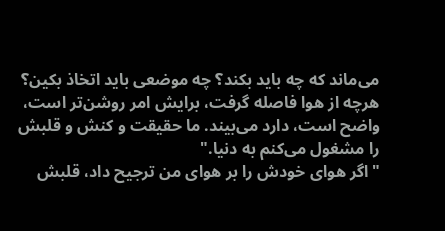می‌ماند که چه باید بکند؟ چه موضعی باید اتخاذ بکین؟ هرچه از هوا فاصله گرفت، برایش امر روشن‌تر است، واضح است، دارد می‌بیند. ما حقیقت و کنش و قلبش را مشغول می‌کنم به دنیا."
"اگر هوای خودش را بر هوای من ترجیح داد، قلبش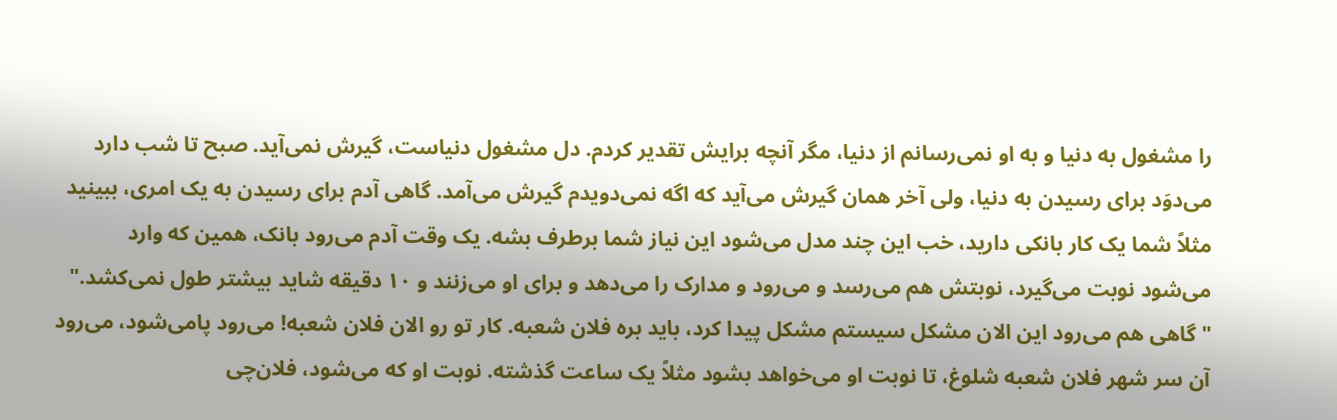را مشغول به دنیا و به او نمی‌رسانم از دنیا، مگر آنچه برایش تقدیر کردم. دل مشغول دنیاست، گیرش نمی‌آید. صبح تا شب دارد می‌دوَد برای رسیدن به دنیا، ولی آخر همان گیرش می‌آید که اگه نمی‌دویدم گیرش می‌آمد. گاهی آدم برای رسیدن به یک امری، ببینید مثلاً شما یک کار بانکی دارید، خب این چند مدل می‌شود این نیاز شما برطرف بشه. یک وقت آدم می‌رود بانک، همین که وارد می‌شود نوبت می‌گیرد، نوبتش هم می‌رسد و می‌رود و مدارک را می‌دهد و برای او می‌زنند و ۱۰ دقیقه شاید بیشتر طول نمی‌کشد."
"گاهی هم می‌رود این الان مشکل سیستم مشکل پیدا کرد، باید بره فلان شعبه. کار تو رو الان فلان شعبه! می‌رود پامی‌شود، می‌رود آن سر شهر فلان شعبه شلوغ، تا نوبت او می‌خواهد بشود مثلاً یک ساعت گذشته. نوبت او که می‌شود، فلان‌چی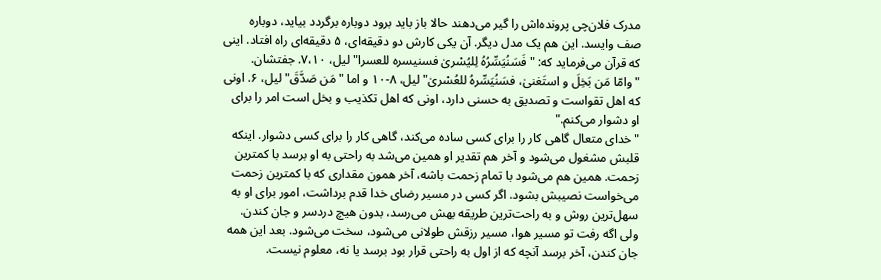مدرک فلان‌چی پرونده‌اش را گیر می‌دهند حالا باز باید برود دوباره برگردد بیاید، دوباره صف وایسد. این هم یک مدل دیگر. آن یکی کارش دو دقیقه‌ای، ۵ دقیقه‌ای راه افتاد. اینی که قرآن می‌فرماید که: "فَسَنُیَسِّرُهُ لِلیُسْریٰ فسنیسره للعسرا" لیل، ۷،۱۰. جفتشان. "وامّا مَن بَخِلَ و استَغنیٰ، فسَنُیَسِّرهُ للعُسْریٰ" لیل، ۸-۱۰ و اما "مَن صَدَّقَ" لیل، ۶. اونی که اهل تقواست و تصدیق به حسنی دارد، اونی که اهل تکذیب و بخل است امر را برای او دشوار می‌کنم."
"خدای متعال گاهی کار را برای کسی ساده می‌کند، گاهی کار را برای کسی دشوار. اینکه قلبش مشغول می‌شود و آخر هم تقدیر او همین می‌شد به راحتی به او برسد با کمترین زحمت. همین هم می‌شود با تمام زحمت باشه، آخر همون مقداری که با کمترین زحمت می‌خواست نصیبش بشود. اگر کسی در مسیر رضای خدا قدم برداشت، امور برای او به سهل‌ترین روش و به راحت‌ترین طریقه بهش می‌رسد، بدون هیچ دردسر و جان کندن. ولی اگه رفت تو مسیر هوا، مسیر رزقش طولانی می‌شود، سخت می‌شود. بعد این همه جان کندن، آخر برسد آنچه که از اول به راحتی قرار بود برسد یا نه، معلوم نیست.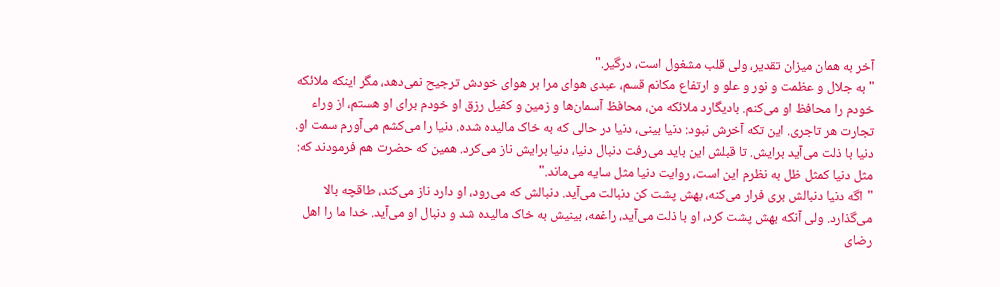آخر به همان میزان تقدیر، ولی قلب مشغول است، درگیر."
"به جلال و عظمت و نور و علو و ارتفاع مکانم قسم، عبدی هوای مرا بر هوای خودش ترجیح نمی‌دهد، مگر اینکه ملائکه خودم را محافظ او می‌کنم. بادیگارد ملائکه من، محافظ آسمان‌ها و زمین و کفیل رزق او خودم برای او هستم، از وراء تجارت هر تاجری. این تکه آخرش نبود: دنیا بینی، دنیا در حالی که به خاک مالیده شده. دنیا را می‌کشم می‌آورم سمت او. دنیا با ذلت می‌آید برایش. تا قبلش این باید می‌رفت دنبال دنیا، دنیا برایش ناز می‌کرد. همین که حضرت هم فرمودند که: مثل دنیا کمثل ظل به نظرم این است، روایت دنیا مثل سایه می‌ماند."
"اگه دنیا دنبالش بری فرار می‌کنه، بهش پشت کن دنبالت می‌آید. دنبالش که می‌رود، او دارد ناز می‌کند، طاقچه بالا می‌گذارد. ولی آنکه بهش پشت کرد، او با ذلت می‌آید، راغمه، بینیش به خاک مالیده شد و دنبال او می‌آید. خدا ما را اهل رضای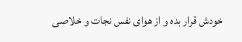خودش قرار بده و از هوای نفس نجات و خلاصی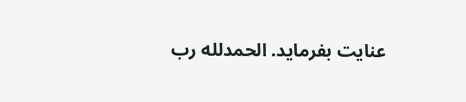عنایت بفرماید. الحمدلله رب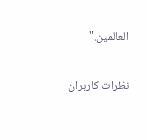العالمین."

نظرات کاربران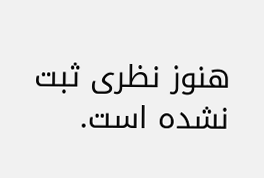هنوز نظری ثبت نشده است.